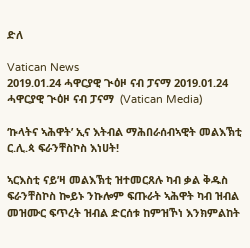ድለ

Vatican News
2019.01.24 ሓዋርያዊ ጒዕዞ ናብ ፓናማ 2019.01.24 ሓዋርያዊ ጒዕዞ ናብ ፓናማ  (Vatican Media)

‘ኩላትና ኣሕዋት’ ኢና እትብል ማሕበራሰብኣዊት መልእኽቲ ር.ሊ.ጳ ፍራንቸስኮስ እነሀት!

ኣርእስቲ ናይ’ዛ መልእኽቲ ዝተመርጸሉ ካብ ቃል ቅዱስ ፍራንቸስኮስ ኰይኑ ንኩሎም ፍጡራት ኣሕዋት ካብ ዝብል መዝሙር ፍጥረት ዝብል ድርሰቱ ከምዝኾነ እንክምልከት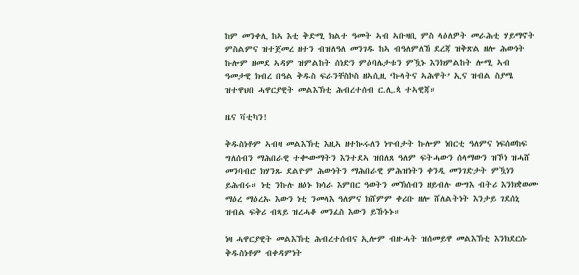ከም መንቀሊ ከኣ እቲ ቅድሚ ክልተ ዓመት ኣብ ኣቡዛቢ ምስ ላዕለዎት መራሕቲ ሃይማኖት ምስልምና ዝተጀመረ ዘተን ብዝለዓለ መንገዱ ከኣ ብዓለምለኸ ደረጃ ዝቅጽል ዘሎ ሕውነት ኩሎም ዘመደ ኣዳም ዝምልከት ሰነድን ምዕባሌታቱን ምዃኑ እንክምልከት ሎሚ ኣብ ዓመታዊ ክብረ በዓል ቅዱስ ፍራንቸስኮስ ዘኣሲዚ ‘ኩላትና ኣሕዋት’ ኢና ዝብል ስያሜ ዝተዋህበ ሓዋርያዊት መልእኽቲ ሕብረተሰብ ር.ሊ.ጳ ተኣዊጃ።

ዜና ቫቲካን!

ቅዱስነቶም ኣብዛ መልእኽቲ እዚኣ ዘተኲሩለን ነጥብታት ኩሎም ነበርቲ ዓለምና ነፍሰወከፍ ግለሰብን ማሕበራዊ ተቊውማትን እንተደኣ ዝበለጸ ዓለም ፍትሓውን ሰላማውን ዝኾነ ዝሓሸ መንባብሮ ክሃንጹ ደልዮም ሕውነትን ማሕበራዊ ምሕዝነትን ቀንዲ መንገድታት ምዃነን ይሕብሩ። ነቲ ንኩሉ ዘዕኑ ክሳራ እምበር ዓወትን መኽሰብን ዘይብሉ ውግእ ብትሪ እንክቋወሙ ማዕረ ማዕረኡ እውን ነቲ ንመላእ ዓለምና ክሸምም ቀሪቡ ዘሎ ሸለልትነት እንታይ ገደሰኒ ዝብል ፍቅሪ ብጻይ ዝረሓቆ መንፈስ እውን ይኹኑኑ።

ነዛ ሓዋርያዊት መልእኽቲ ሕብረተሰብና ኢሎም ብዙሓት ዝሰመይዋ መልእኽቲ እንክደርሱ ቅዱስነቶም ብቀዳምነት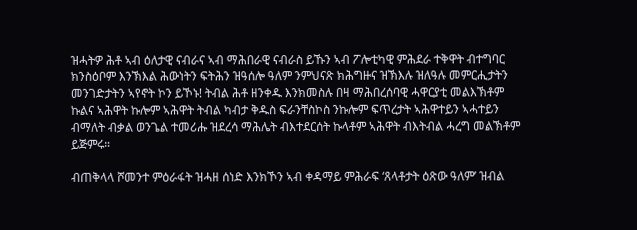ዝሓትዎ ሕቶ ኣብ ዕለታዊ ናብራና ኣብ ማሕበራዊ ናብራስ ይኹን ኣብ ፖሎቲካዊ ምሕደራ ተቅዋት ብተግባር ክንስዕቦም እንኽእል ሕውነትን ፍትሕን ዝዓሰሎ ዓለም ንምህናጽ ክሕግዙና ዝኽእሉ ዝለዓሉ መምርሒታትን መንገድታትን ኣየኖት ኮን ይኾኑ! ትብል ሕቶ ዘንቀዱ እንክመስሉ በዛ ማሕበረሰባዊ ሓዋርያቲ መልእኽቶም ኩልና ኣሕዋት ኩሎም ኣሕዋት ትብል ካብታ ቅዱስ ፍራንቸስኮስ ንኩሎም ፍጥረታት ኣሕዋተይን ኣሓተይን ብማለት ብቃል ወንጌል ተመሪሑ ዝደረሳ ማሕሌት ብእተደርሰት ኩላቶም ኣሕዋት ብእትብል ሓረግ መልኽቶም ይጅምሩ።

ብጠቅላላ ሾመንተ ምዕራፋት ዝሓዘ ሰነድ እንክኾን ኣብ ቀዳማይ ምሕራፍ ‘ጸላቶታት ዕጽው ዓለም’ ዝብል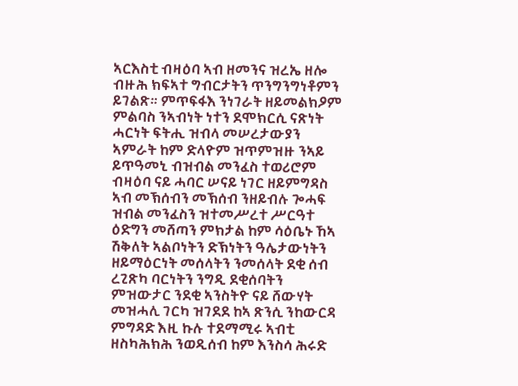ኣርእስቲ ብዛዕባ ኣብ ዘመንና ዝረኤ ዘሎ ብዙሕ ክፍኣተ ግብርታትን ጥንግንግነቶምን ይገልጽ። ምጥፍፋእ ንነገራት ዘይመልክዖም ምልባስ ንኣብነት ነተን ደሞክርሲ ናጽነት ሓርነት ፍትሒ ዝብላ መሠረታውያን ኣምራት ከም ድላዮም ዝጥምዝዙ ንኣይ ይጥዓመኒ ብዝብል መንፈስ ተወሪሮም ብዛዕባ ናይ ሓባር ሠናይ ነገር ዘይምግዳስ ኣብ መኽሰብን መኽሰብ ንዘይብሉ ጐሓፍ ዝብል መንፈስን ዝተመሥረተ ሥርዓተ ዕድግን መሸጣን ምክታል ከም ሳዕቤኑ ኸኣ ሽቅለት ኣልቦነትን ድኽነትን ዓሌታውነትን ዘይማዕርነት መሰላትን ንመሰላት ደቂ ሰብ ረጊጽካ ባርነትን ንግዲ ደቂሰባትን ምዝውታር ንደቂ ኣንስትዮ ናይ ሸውሃት መዝሓሊ ገርካ ዝገደደ ከኣ ጽንሲ ንከውርዳ ምግዳድ እዚ ኩሉ ተደማሚሩ ኣብቲ ዘስካሕክሕ ንወዲሰብ ከም እንስሳ ሕሩድ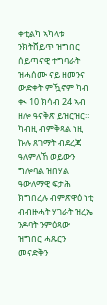ቀቲልካ ኣካላቱ ንክትሸይጥ ዝግበር ሰይጣናዊ ተግባራት ዝሓሰሙ ናይ ዘመንና ውድቀት ምዃኖም ካብ ቊ 10 ክሳብ 24 ኣብ ዘሎ ዓናቅጽ ይዝርዝር። ካብዚ ብምቅጻል ነዚ ኩሉ ጸገማት ብደረጃ ዓለምለኸ ወይውን ግሎባል ዝበሃል ዓውለማዊ ፍታሕ ክግበረሉ ብምጽዋዕ ነቲ ብብዙሓት ሃገራት ዝረኤ ንዶባት ንምዕጻው ዝግበር ሓጹርን መናድቅን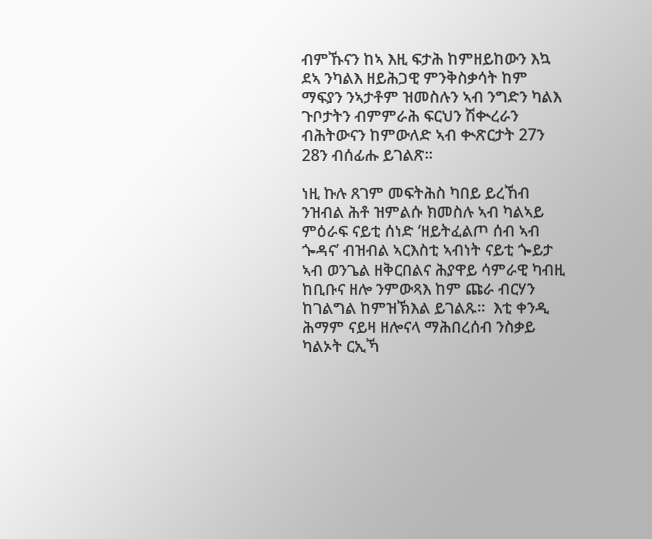ብምኹናን ከኣ እዚ ፍታሕ ከምዘይከውን እኳ ደኣ ንካልእ ዘይሕጋዊ ምንቅስቃሳት ከም ማፍያን ንኣታቶም ዝመስሉን ኣብ ንግድን ካልእ ጉቦታትን ብምምራሕ ፍርህን ሽቊረራን ብሕትውናን ከምውለድ ኣብ ቊጽርታት 27ን 28ን ብሰፊሑ ይገልጽ።

ነዚ ኩሉ ጸገም መፍትሕስ ካበይ ይረኸብ ንዝብል ሕቶ ዝምልሱ ክመስሉ ኣብ ካልኣይ ምዕራፍ ናይቲ ሰነድ ‘ዘይትፈልጦ ሰብ ኣብ ጐዳና’ ብዝብል ኣርእስቲ ኣብነት ናይቲ ጐይታ ኣብ ወንጌል ዘቅርበልና ሕያዋይ ሳምራዊ ካብዚ ከቢቡና ዘሎ ንምውጻእ ከም ጩራ ብርሃን ከገልግል ከምዝኽእል ይገልጹ።  እቲ ቀንዲ ሕማም ናይዛ ዘሎናላ ማሕበረሰብ ንስቃይ ካልኦት ርኢኻ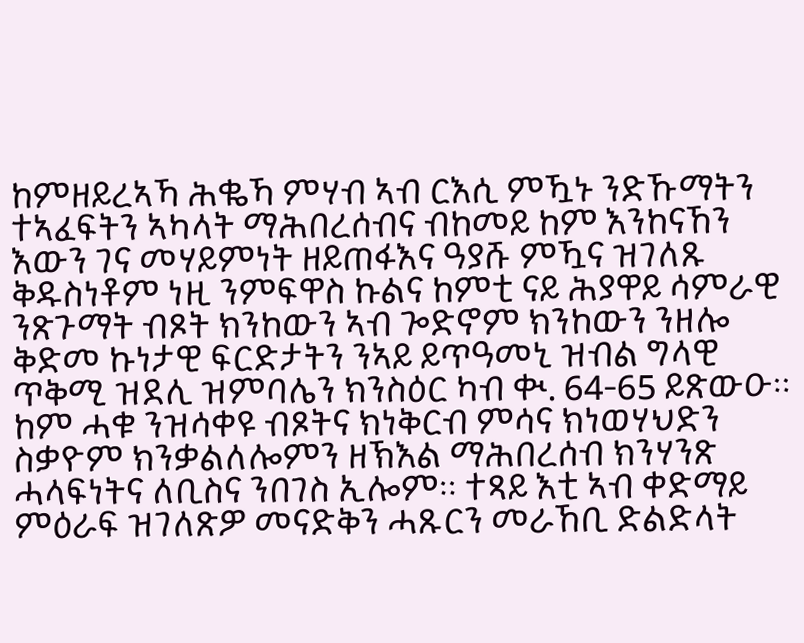ከምዘይረኣኻ ሕቈኻ ምሃብ ኣብ ርእሲ ምዃኑ ንድኹማትን ተኣፈፍትን ኣካላት ማሕበረሰብና ብከመይ ከም እንከናኸን እውን ገና መሃይምነት ዘይጠፋእና ዓያሹ ምዃና ዝገለጹ ቅዱስነቶም ነዚ ንምፍዋስ ኩልና ከምቲ ናይ ሕያዋይ ሳምራዊ ንጽጉማት ብጾት ክንከውን ኣብ ጐድኖም ክንከውን ንዘሎ ቅድመ ኩነታዊ ፍርድታትን ንኣይ ይጥዓመኒ ዝብል ግላዊ ጥቅሚ ዝደሊ ዝምባሌን ክንስዕር ካብ ቊ. 64-65 ይጽውዑ። ከም ሓቁ ንዝሳቀዩ ብጾትና ክነቅርብ ምሳና ክነወሃህድን ስቃዮም ክንቃልለሎምን ዘኽእል ማሕበረሰብ ክንሃንጽ ሓላፍነትና ለቢስና ንበገስ ኢሎም። ተጻይ እቲ ኣብ ቀድማይ ምዕራፍ ዝገለጽዎ መናድቅን ሓጹርን መራኸቢ ድልድላት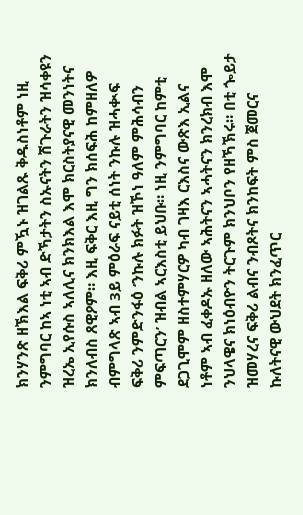ክንሃንጽ ዘኽእል ፍቅሪ ምዃኑ ዝገልጹ ቅዱስነቶም ነዚ ንምግባር ከኣ ነቲ ኣብ ድኻታትን ስኡናትን ሽጉራትን ዝሳቀዩን ዝረኤ ኢየሱስ ኣለሊና ክንክእል እሞ ክርስትያናዊ መንነትና ክንለብስ ጸዊዖም። እዚ ፍቅር እዚ ግን ክሰፍሕ ከምዘለዎ ብምግላጽ ኣብ 3ይ ምዕራፍ ናይቲ ሰነት ንኩሉ ዝሓቊፍ ፍቅሪ ንምድንፋዕ ‘ንኩሉ ክፉት ዝኾነ ዓለም ምሕሳብን ምፍጣርን’ ዝብል ኣርእስቲ ይህቡ። ነዚ ንምግባር ከምቲ ደጋጊሞም ዘስተምሃርዎ ካብ ገዛእ ርእስና ውጽእ ኢልና ነቶም ኣብ ፈቀዶኡ ዘለው ኣሕትናን ኣሓትናን ክንረክብ እሞ ንህላዌና ክነዕብዮን ትርጉም ክንህቦን የዘኻኽሩ። በቲ ጐይታ ዝመሃረና ፍቅሪ ልብና ንብጾትና ክንከፍት ምስ ጀመርና ኩለትናዊ ውህደት ክንፈጥር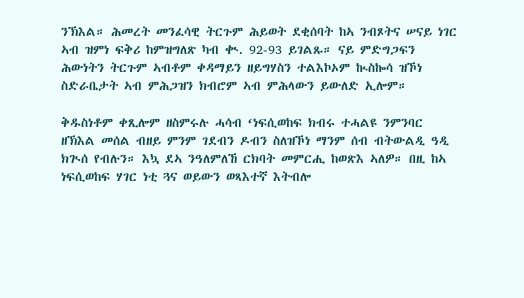ንኽእል። ሕመረት መንፈሳዊ ትርጉም ሕይወት ደቂሰባት ከኣ ንብጾትና ሠናይ ነገር ኣብ ዝምነ ፍቅሪ ከምዝግለጽ ካብ ቊ. 92-93 ይገልጹ። ናይ ምድግጋፍን ሕውነትን ትርጉም ኣብቶም ቀዳማይን ዘይግሃስን ተልእኮኦም ኲስኰሳ ዝኾነ ስድራቤታት ኣብ ምሕጋዝን ክብሮም ኣብ ምሕላውን ይውለድ ኢሎም።

ቅዱስነቶም ቀጺሎም ዘስምሩሉ ሓሳብ ‘ነፍሲወከፍ ክብሩ ተሓልዩ ንምንባር ዘኽእል መሰል ብዘይ ምንም ገደብን ዶብን ስለዝኾነ ማንም ሰብ ብትውልዲ ዓዲ ክጒሰ የብሉን። እኳ ደኣ ንዓለምለኸ ርክባት መምርሒ ከወጽእ ኣለዎ። በዚ ከኣ ነፍሲወከፍ ሃገር ነቲ ጓና ወይውን ወጻእተኛ እትብሎ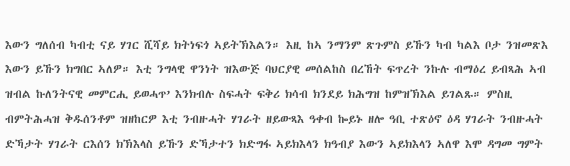እውን ግለሰብ ካብቲ ናይ ሃገር ሺሻይ ክትነፍጎ ኣይትኽእልን። እዚ ከኣ ንማንም ጽጉምስ ይኹን ካብ ካልእ ቦታ ንዝመጽእ እውን ይኹን ክግበር ኣለዎ። እቲ ንግላዊ ዋንነት ዝእውጅ ባህርያዊ መሰልከስ በረኸት ፍጥረት ንኩሉ ብማዕረ ይብጻሕ ኣብ ዝብል ኩለንትናዊ መምርሒ ይወሓጥ’ እንክብሉ ስፍሓት ፍቅሪ ክሳብ ክንደይ ክሕግዝ ከምዝኽእል ይገልጹ። ምስዚ ብምትሕሓዝ ቅዱሰንቶም ዝዘከርዎ እቲ ንብዙሓት ሃገራት ዘይውጻእ ዓቀብ ኰይኑ ዘሎ ዓቢ ተጽዕኖ ዕዳ ሃገራት ንብዙሓት ድኻታት ሃገራት ርእሰን ክኽእላስ ይኹን ድኻታተን ክድግፋ ኣይክእላን ክዓብያ እውን ኣይክእላን ኣለዋ እሞ ዳግመ ግምት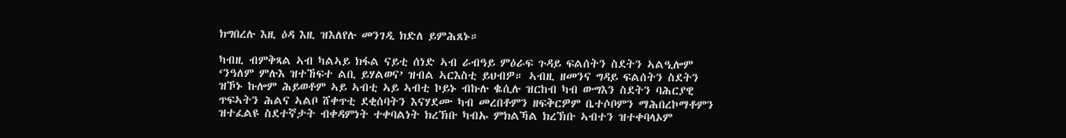ክግበረሉ እዚ ዕዳ እዚ ዝእለየሉ መንገዲ ክድለ ይምሕጸኑ።

ካብዚ ብምቅጻል ኣብ ካልኣይ ክፋል ናይቲ ሰነድ ኣብ ራብዓይ ምዕራፍ ጉዳይ ፍልሰትን ስደትን ኣልዒሎም ‘ንዓለም ምሉእ ዝተኸፍተ ልቢ ይሃልወና’ ዝብል ኣርእስቲ ይህብዎ። ኣብዚ ዘመንና ግዳይ ፍልሰትን ስደትን ዝኾኑ ኩሎም ሕይወቶም ኣይ ኣብቲ ኣይ ኣብቲ ኮይኑ ብኩሉ ቈሲሉ ዝርከብ ካብ ውግእን ስደትን ባሕርያዊ ጥፍኣትን ሕልና ኣልቦ ሸቀጥቲ ደቂሰባትን እናሃደሙ ካብ መረበቶምን ዘፍቅርዎም ቤተሶቦምን ማሕበረኮማቶምን ዝተፈልዩ ስደተኛታት ብቀዳምነት ተቀባልነት ክረኽቡ ካብኡ ምክልኻል ክረኽቡ ኣብተን ዝተቀባላኦም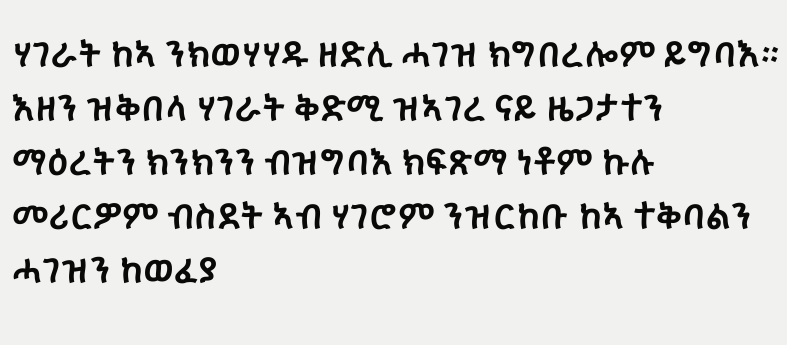ሃገራት ከኣ ንክወሃሃዱ ዘድሊ ሓገዝ ክግበረሎም ይግባእ። እዘን ዝቅበላ ሃገራት ቅድሚ ዝኣገረ ናይ ዜጋታተን ማዕረትን ክንክንን ብዝግባእ ክፍጽማ ነቶም ኩሉ መሪርዎም ብስደት ኣብ ሃገሮም ንዝርከቡ ከኣ ተቅባልን ሓገዝን ከወፈያ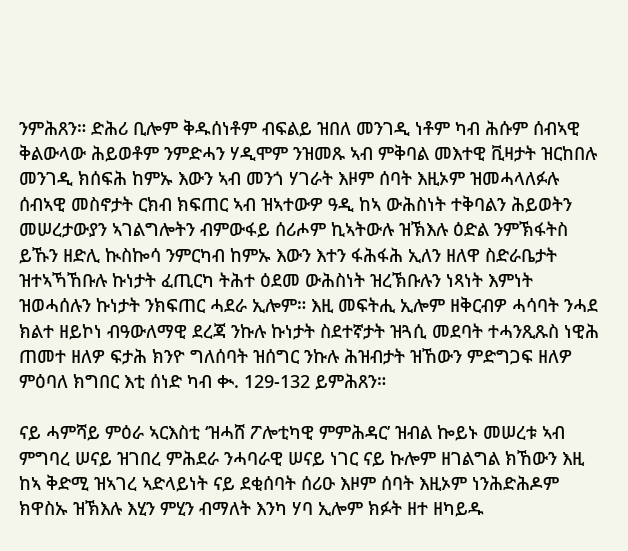ንምሕጸን። ድሕሪ ቢሎም ቅዱሰነቶም ብፍልይ ዝበለ መንገዲ ነቶም ካብ ሕሱም ሰብኣዊ ቅልውላው ሕይወቶም ንምድሓን ሃዲሞም ንዝመጹ ኣብ ምቅባል መእተዊ ቪዛታት ዝርከበሉ መንገዲ ክሰፍሕ ከምኡ እውን ኣብ መንጎ ሃገራት እዞም ሰባት እዚኦም ዝመሓላለፉሉ ሰብኣዊ መስኖታት ርክብ ክፍጠር ኣብ ዝኣተውዎ ዓዲ ከኣ ውሕስነት ተቅባልን ሕይወትን መሠረታውያን ኣገልግሎትን ብምውፋይ ሰሪሖም ኪኣትውሉ ዝኽእሉ ዕድል ንምኽፋትስ ይኹን ዘድሊ ኲስኰሳ ንምርካብ ከምኡ እውን እተን ፋሕፋሕ ኢለን ዘለዋ ስድራቤታት ዝተኣኻኸቡሉ ኩነታት ፈጢርካ ትሕተ ዕደመ ውሕስነት ዝረኽቡሉን ነጻነት እምነት ዝወሓሰሉን ኩነታት ንክፍጠር ሓደራ ኢሎም። እዚ መፍትሒ ኢሎም ዘቅርብዎ ሓሳባት ንሓደ ክልተ ዘይኮነ ብዓውለማዊ ደረጃ ንኩሉ ኩነታት ስደተኛታት ዝጓሲ መደባት ተሓንጺጹስ ነዊሕ ጠመተ ዘለዎ ፍታሕ ክንዮ ግለሰባት ዝሰግር ንኩሉ ሕዝብታት ዝኸውን ምድግጋፍ ዘለዎ ምዕባለ ክግበር እቲ ሰነድ ካብ ቊ. 129-132 ይምሕጸን።

ናይ ሓምሻይ ምዕራ ኣርእስቲ ‘ዝሓሸ ፖሎቲካዊ ምምሕዳር’ ዝብል ኰይኑ መሠረቱ ኣብ ምግባረ ሠናይ ዝገበረ ምሕደራ ንሓባራዊ ሠናይ ነገር ናይ ኩሎም ዘገልግል ክኸውን እዚ ከኣ ቅድሚ ዝኣገረ ኣድላይነት ናይ ደቂሰባት ሰሪዑ እዞም ሰባት እዚኦም ነንሕድሕዶም ክዋስኡ ዝኽእሉ እሂን ምሂን ብማለት እንካ ሃባ ኢሎም ክፉት ዘተ ዘካይዱ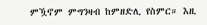ምዃኖም ምግንዛብ ከምዘድሊ የስምር። እዚ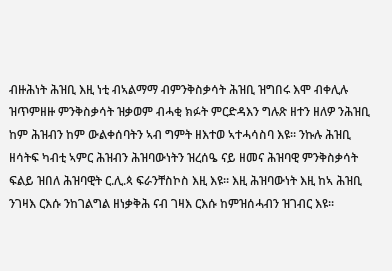ብዙሕነት ሕዝቢ እዚ ነቲ ብኣልማማ ብምንቅስቃሳት ሕዝቢ ዝግበሩ እሞ ብቀሊሉ ዝጥምዘዙ ምንቅስቃሳት ዝቃወም ብሓቂ ክፉት ምርድዳእን ግሉጽ ዘተን ዘለዎ ንሕዝቢ ከም ሕዝብን ከም ውልቀሰባትን ኣብ ግምት ዘእተወ ኣተሓሳስባ እዩ። ንኩሉ ሕዝቢ ዘሳትፍ ካብቲ ኣምር ሕዝብን ሕዝባውነትን ዝረሰዔ ናይ ዘመና ሕዝባዊ ምንቅስቃሳት ፍልይ ዝበለ ሕዝባዊት ር.ሊ.ጳ ፍራንቸስኮስ እዚ እዩ። እዚ ሕዝባውነት እዚ ከኣ ሕዝቢ ንገዛእ ርእሱ ንከገልግል ዘነቃቅሕ ናብ ገዛእ ርእሱ ከምዝሰሓብን ዝገብር እዩ።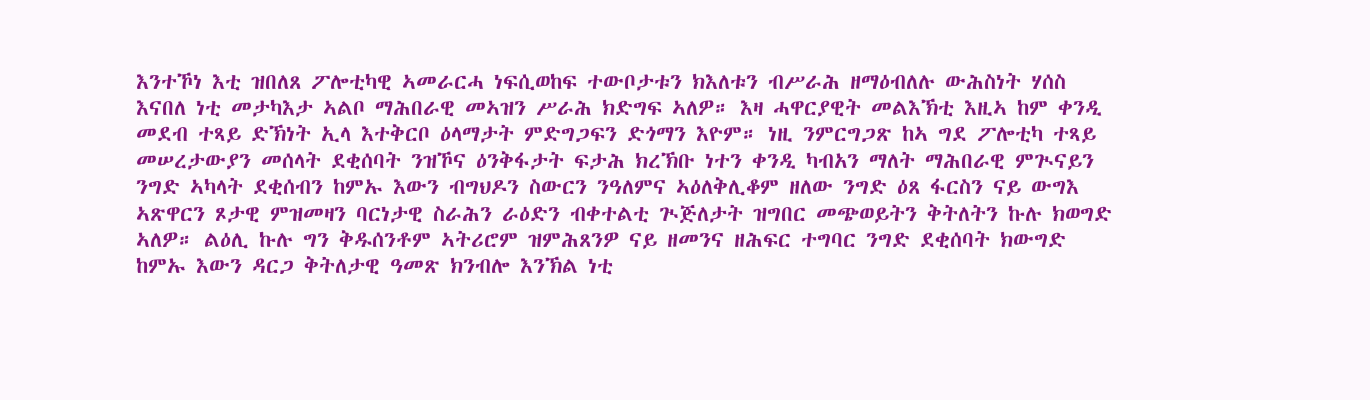እንተኾነ እቲ ዝበለጸ ፖሎቲካዊ ኣመራርሓ ነፍሲወከፍ ተውቦታቱን ክእለቱን ብሥራሕ ዘማዕብለሉ ውሕስነት ሃሰስ እናበለ ነቲ መታካእታ ኣልቦ ማሕበራዊ መኣዝን ሥራሕ ክድግፍ ኣለዎ። እዛ ሓዋርያዊት መልእኽቲ እዚኣ ከም ቀንዲ መደብ ተጻይ ድኽነት ኢላ እተቅርቦ ዕላማታት ምድግጋፍን ድጎማን እዮም። ነዚ ንምርግጋጽ ከኣ ግደ ፖሎቲካ ተጻይ መሠረታውያን መሰላት ደቂሰባት ንዝኾና ዕንቅፋታት ፍታሕ ክረኽቡ ነተን ቀንዲ ካብአን ማለት ማሕበራዊ ምጒናይን ንግድ ኣካላት ደቂሰብን ከምኡ እውን ብግህዶን ስውርን ንዓለምና ኣዕለቅሊቆም ዘለው ንግድ ዕጸ ፋርስን ናይ ውግእ ኣጽዋርን ጾታዊ ምዝመዛን ባርነታዊ ስራሕን ራዕድን ብቀተልቲ ጒጅለታት ዝግበር መጭወይትን ቅትለትን ኩሉ ክወግድ ኣለዎ። ልዕሊ ኩሉ ግን ቅዱሰንቶም ኣትሪሮም ዝምሕጸንዎ ናይ ዘመንና ዘሕፍር ተግባር ንግድ ደቂሰባት ክውግድ ከምኡ እውን ዳርጋ ቅትለታዊ ዓመጽ ክንብሎ እንኽል ነቲ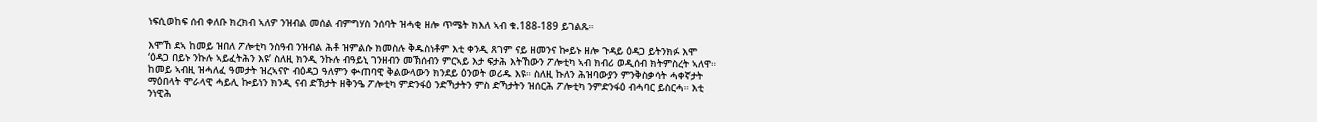ነፍሲወከፍ ሰብ ቀለቡ ክረክብ ኣለዎ ንዝብል መሰል ብምግሃስ ንሰባት ዝሓቂ ዘሎ ጥሜት ክእለ ኣብ ቁ.188-189 ይገልጹ።

እሞኸ ደኣ ከመይ ዝበለ ፖሎቲካ ንስዓብ ንዝብል ሕቶ ዝምልሱ ክመስሉ ቅዱስነቶም እቲ ቀንዲ ጸገም ናይ ዘመንና ኰይኑ ዘሎ ጉዳይ ዕዳጋ ይትንክፉ እሞ ‘ዕዳጋ በይኑ ንኩሉ ኣይፈትሕን እዩ’ ስለዚ ክንዲ ንኩሉ ብዓይኒ ገንዘብን መኽሰብን ምርኣይ እታ ፍታሕ እትኸውን ፖሎቲካ ኣብ ክብሪ ወዲሰብ ክትምስረት ኣለዋ። ከመይ ኣብዚ ዝሓለፈ ዓመታት ዝረኣናዮ ብዕዳጋ ዓለምን ቊጠባዊ ቅልውላውን ክንደይ ዕንወት ወሪዱ እዩ። ስለዚ ኩለን ሕዝባውያን ምንቅስቃሳት ሓቀኛታት ማዕበላት ሞራላዊ ሓይሊ ኰይነን ክንዲ ናብ ድኽታት ዘቅንዔ ፖሎቲካ ምድንፋዕ ንድኻታትን ምስ ድኻታትን ዝሰርሕ ፖሎቲካ ንምድንፋዕ ብሓባር ይስርሓ። እቲ ንነዊሕ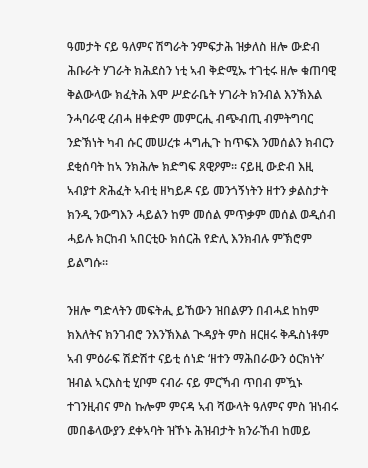ዓመታት ናይ ዓለምና ሽግራት ንምፍታሕ ዝቃለስ ዘሎ ውድብ ሕቡራት ሃገራት ክሕደስን ነቲ ኣብ ቅድሚኡ ተገቲሩ ዘሎ ቁጠባዊ ቅልውላው ክፈትሕ እሞ ሥድራቤት ሃገራት ክንብል እንኽእል ንሓባራዊ ረብሓ ዘቀድም መምርሒ ብጭብጢ ብምትግባር ንድኽነት ካብ ሱር መሠረቱ ሓግሒጉ ከጥፍእ ንመሰልን ክብርን ደቂሰባት ከኣ ንክሕሎ ክድግፍ ጸዊዖም። ናይዚ ውድብ እዚ ኣብያተ ጽሕፈት ኣብቲ ዘካይዶ ናይ መንጎኝነትን ዘተን ቃልስታት ክንዲ ንውግእን ሓይልን ከም መሰል ምጥቃም መሰል ወዲሰብ ሓይሉ ክርከብ ኣበርቲዑ ክሰርሕ የድሊ እንክብሉ ምኽሮም ይልግሱ።

ንዘሎ ግድላትን መፍትሒ ይኸውን ዝበልዎን በብሓደ ከከም ክእለትና ክንገብሮ ንእንኽእል ጒዳያት ምስ ዘርዘሩ ቅዱስነቶም ኣብ ምዕራፍ ሽድሽተ ናይቲ ሰነድ ‘ዘተን ማሕበራውን ዕርክነት’ ዝብል ኣርእስቲ ሂቦም ናብራ ናይ ምርኻብ ጥበብ ምዃኑ ተገንዚብና ምስ ኩሎም ምናዳ ኣብ ሻውላት ዓለምና ምስ ዝነብሩ መበቆላውያን ደቀኣባት ዝኾኑ ሕዝብታት ክንራኸብ ከመይ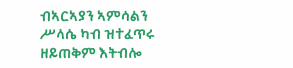ብኣርኣያን ኣምሳልን ሥላሴ ካብ ዝተፈጥሩ ዘይጠቅም እትብሎ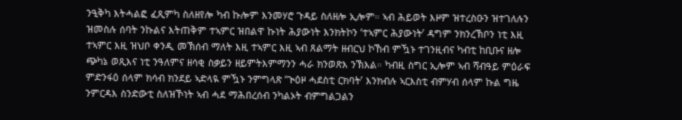ንዒቅካ እትሓልፎ ፈጺምካ ስለዘየሎ ካብ ኩሎም እንመሃሮ ጉዳይ ስለዘሎ ኢሎም። ኣብ ሕይወት እዞም ዝተረስዑን ዝተገለሉን ዝመስሉ ሰባት ንኩልና እትጠቅም ተኣምር ዝበልዋ ኩነት ሕያውነት እንክትኮን ‘ተኣምር ሕያውነት’ ዳግም ንክንረኽቦን ነቲ እዚ ተኣምር እዚ ዝህቦ ቀንዲ መኽሰብ ማለት እዚ ተኣምር እዚ ኣብ ጸልማት ዘብርህ ኮኸብ ምዃኑ ተገንዚብና ካብቲ ከቢቡና ዘሎ ጭካኔ ወጺእና ነቲ ንዓለምና ዘሳቂ ስቃይን ዘይምትእምማንን ሓራ ክንወጽእ ንኽእል። ካብዚ ስግር ኢሎም ኣብ ሻብዓይ ምዕራፍ ምድንፋዕ ሰላም ክሳብ ክንደይ ኣድላዪ ምዃኑ ንምግላጽ ‘ጒዕዞ ሓደስቲ ርክባት’ እንክብሉ ኣርእስቲ ብምሃብ ሰላም ኩል ግዜ ንምርዳእ ስንድውቲ ስለዝኾነት ኣብ ሓደ ማሕበረሰብ ንካልኦት ብምግልጋልን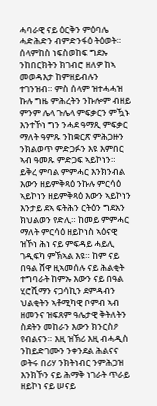ሓባራዊ ናይ ዕርቅን ምዕባሌ ሓድሕድን ብምድንፋዕ ትዕወት። ሰላምከስ ነፍስወከፍ ግደኡ ንከበርክትን ክገብሮ ዘለዎ ከኣ መወዳእታ ከምዘይብሉን ተገንዝብ። ምስ ሰላም ዝተሓሓዝ ኩሉ ግዜ ምሕረትን ንኩሎም ብዘይ ምንም ሌላ ጉሌላ ምፍቃርን ምዃኑ እንተኾነ ግን ንሓደ ዓማጺ ምፍቃር ማለት ዓምጹ ንከቋርጽ ምሕጋዙን ንክልወጥ ምድጋፉን እዩ እምበር ኣብ ዓመጹ ምድጋፍ ኣይኮነን። ይቅረ ምባል ምምሓር እንክንብል እውን ዘይምቅጻዕ ንኩሉ ምርሳዕ ኣይኮነን ዘይምቅጻዕ እውን ኣይኮነን እንታይ ደኣ ፍትሕን ርትዕን ግደአን ክህልወን የድሊ። ከመይ ምምሓር ማለት ምርሳዕ ዘይኮነስ ኣዕናዊ ዝኾነ ሕነ ናይ ምፍዳይ ሓይሊ ገዲፍካ ምኽኣል እዩ። ከም ናይ በዓል ሸዋ ዚኣመሰሉ ናይ ሕልቂት ተግባራት ከምኡ እውን ናይ በዓል ሂሮሺማን ናጋሳኪን ደምዳብን ህልቂትን ኣቶሚካዊ ቦምብ ኣብ ዘመንና ዝፍጸም ዓሌታዊ ቅትለትን ስደትን መከራን እውን ክንርስዖ የብልናን። እዚ ዝኽሪ እዚ ብሓዲስ ንከይድገሙን ንቀንደል ሕልናና ወትሩ በሪሃ ንክትነብር ንምሕጋዝ እንክኾን ናይ ሕማቅ ነገራት ጥራይ ዘይኮነ ናይ ሠናይ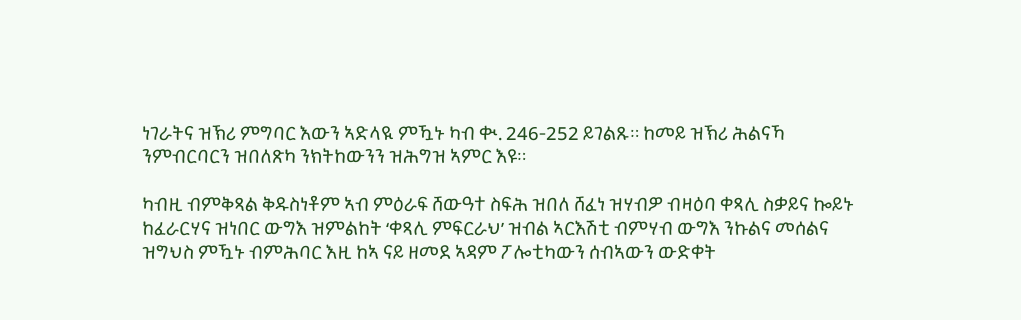ነገራትና ዝኽሪ ምግባር እውን ኣድላዪ ምዃኑ ካብ ቊ. 246-252 ይገልጹ። ከመይ ዝኽሪ ሕልናኻ ንምብርባርን ዝበለጽካ ንክትከውንን ዝሕግዝ ኣምር እዩ።

ካብዚ ብምቅጻል ቅዱስነቶም ኣብ ምዕራፍ ሸውዓተ ስፍሕ ዝበለ ሸፈነ ዝሃብዎ ብዛዕባ ቀጻሊ ስቃይና ኰይኑ ከፈራርሃና ዝነበር ውግእ ዝምልከት ‘ቀጻሊ ምፍርራህ’ ዝብል ኣርእሽቲ ብምሃብ ውግእ ንኩልና መሰልና ዝግህስ ምዃኑ ብምሕባር እዚ ከኣ ናይ ዘመደ ኣዳም ፖሎቲካውን ሰብኣውን ውድቀት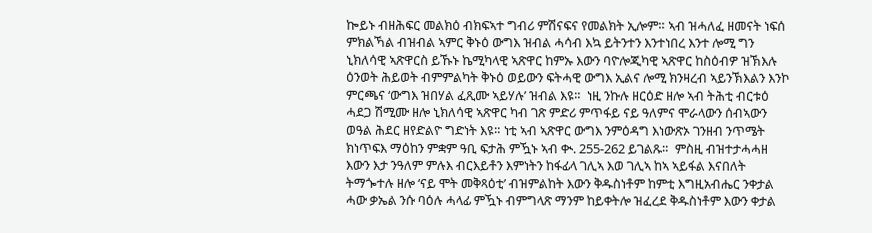ኰይኑ ብዘሕፍር መልክዕ ብክፍኣተ ግብሪ ምሽናፍና የመልክት ኢሎም። ኣብ ዝሓለፈ ዘመናት ነፍሰ ምክልኻል ብዝብል ኣምር ቅኑዕ ውግእ ዝብል ሓሳብ እኳ ይትንተን እንተነበረ እንተ ሎሚ ግን ኒክለሳዊ ኣጽዋርስ ይኹኑ ኬሚካላዊ ኣጽዋር ከምኡ እውን ባዮሎጂካዊ ኣጽዋር ከስዕብዎ ዝኽእሉ ዕንወት ሕይወት ብምምልካት ቅኑዕ ወይውን ፍትሓዊ ውግእ ኢልና ሎሚ ክንዛረብ ኣይንኽእልን እንኮ ምርጫና ‘ውግእ ዝበሃል ፈጺሙ ኣይሃሉ’ ዝብል እዩ።  ነዚ ንኩሉ ዘርዕድ ዘሎ ኣብ ትሕቲ ብርቱዕ ሓደጋ ሽሚሙ ዘሎ ኒክለሳዊ ኣጽዋር ካብ ገጽ ምድሪ ምጥፋይ ናይ ዓለምና ሞራላውን ሰብኣውን ወዓል ሕደር ዘየድልዮ ግድነት እዩ። ነቲ ኣብ ኣጽዋር ውግእ ንምዕዳግ እነውጽኦ ገንዘብ ንጥሜት ክነጥፍእ ማዕከን ምቋም ዓቢ ፍታሕ ምዃኑ ኣብ ቊ. 255-262 ይገልጹ።  ምስዚ ብዝተታሓሓዘ እውን እታ ንዓለም ምሉእ ብርእይቶን እምነትን ከፋፊላ ገሊኣ እወ ገሊኣ ከኣ ኣይፋል እናበለት ትማጐተሉ ዘሎ ‘ናይ ሞት መቅጻዕቲ’ ብዝምልከት እውን ቅዱስነቶም ከምቲ እግዚአብሔር ንቀታል ሓው ቃኤል ንሱ ባዕሉ ሓላፊ ምዃኑ ብምግላጽ ማንም ከይቀትሎ ዝፈረደ ቅዱስነቶም እውን ቀታል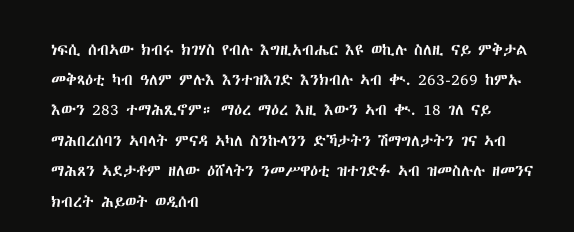ነፍሲ ሰብኣው ክብሩ ክገሃስ የብሉ እግዚአብሔር እዩ ወኪሉ ስለዚ ናይ ምቅታል መቅጻዕቲ ካብ ዓለም ምሉእ እንተዝእገድ እንክብሉ ኣብ ቊ. 263-269 ከምኡ እውን 283 ተማሕጺኖም። ማዕረ ማዕረ እዚ እውን ኣብ ቊ. 18 ገለ ናይ ማሕበረሰባን ኣባላት ምናዳ ኣካለ ስንኩላንን ድኻታትን ሽማግለታትን ገና ኣብ ማሕጸን ኣደታቶም ዘለው ዕሸላትን ንመሥዋዕቲ ዝተገድፉ ኣብ ዝመስሉሉ ዘመንና ክብረት ሕይወት ወዲሰብ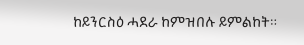ከይንርስዕ ሓደራ ከምዝበሉ ይምልከት።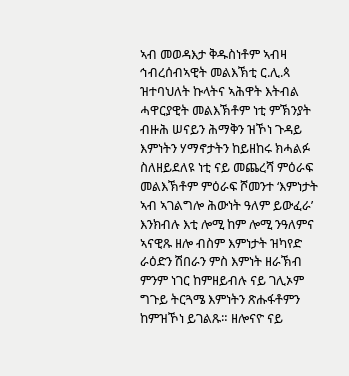ኣብ መወዳእታ ቅዱስነቶም ኣብዛ ኅብረሰብኣዊት መልእኽቲ ር.ሊ.ጳ ዝተባህለት ኩላትና ኣሕዋት እትብል ሓዋርያዊት መልእኽቶም ነቲ ምኽንያት ብዙሕ ሠናይን ሕማቅን ዝኾነ ጉዳይ እምነትን ሃማኖታትን ከይዘከሩ ክሓልፉ ስለዘይደለዩ ነቲ ናይ መጨረሻ ምዕራፍ መልእኽቶም ምዕራፍ ሾመንተ ‘እምነታት ኣብ ኣገልግሎ ሕውነት ዓለም ይውፈራ’ እንክብሉ እቲ ሎሚ ከም ሎሚ ንዓለምና ኣናዊጹ ዘሎ ብስም እምነታት ዝካየድ ራዕድን ሽበራን ምስ እምነት ዘራኽብ ምንም ነገር ከምዘይብሉ ናይ ገሊኦም ግጉይ ትርጓሜ እምነትን ጽሑፋቶምን ከምዝኾነ ይገልጹ። ዘሎናዮ ናይ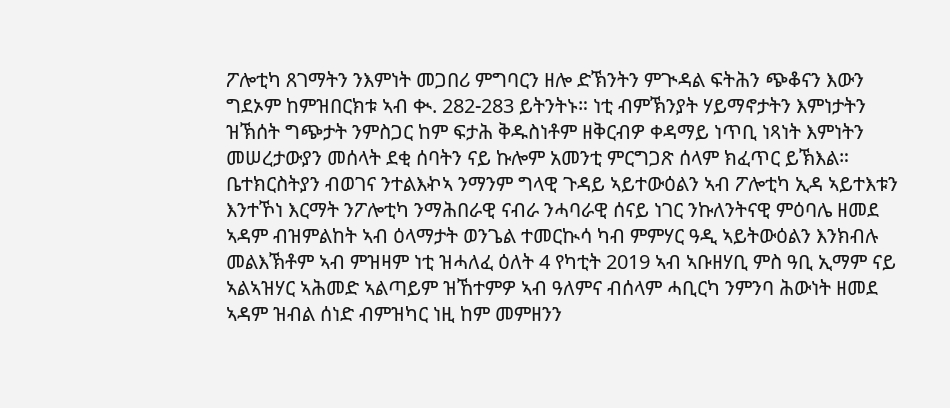ፖሎቲካ ጸገማትን ንእምነት መጋበሪ ምግባርን ዘሎ ድኽንትን ምጒዳል ፍትሕን ጭቆናን እውን ግደኦም ከምዝበርክቱ ኣብ ቊ. 282-283 ይትንትኑ። ነቲ ብምኽንያት ሃይማኖታትን እምነታትን ዝኽሰት ግጭታት ንምስጋር ከም ፍታሕ ቅዱስነቶም ዘቅርብዎ ቀዳማይ ነጥቢ ነጻነት እምነትን መሠረታውያን መሰላት ደቂ ሰባትን ናይ ኩሎም አመንቲ ምርግጋጽ ሰላም ክፈጥር ይኽእል። ቤተክርስትያን ብወገና ንተልእኯኣ ንማንም ግላዊ ጉዳይ ኣይተውዕልን ኣብ ፖሎቲካ ኢዳ ኣይተእቱን እንተኾነ እርማት ንፖሎቲካ ንማሕበራዊ ናብራ ንሓባራዊ ሰናይ ነገር ንኩለንትናዊ ምዕባሌ ዘመደ ኣዳም ብዝምልከት ኣብ ዕላማታት ወንጌል ተመርኲሳ ካብ ምምሃር ዓዲ ኣይትውዕልን እንክብሉ መልእኽቶም ኣብ ምዝዛም ነቲ ዝሓለፈ ዕለት 4 የካቲት 2019 ኣብ ኣቡዘሃቢ ምስ ዓቢ ኢማም ናይ ኣልኣዝሃር ኣሕመድ ኣልጣይም ዝኸተምዎ ኣብ ዓለምና ብሰላም ሓቢርካ ንምንባ ሕውነት ዘመደ ኣዳም ዝብል ሰነድ ብምዝካር ነዚ ከም መምዘንን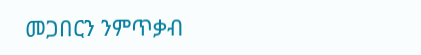መጋበርን ንምጥቃብ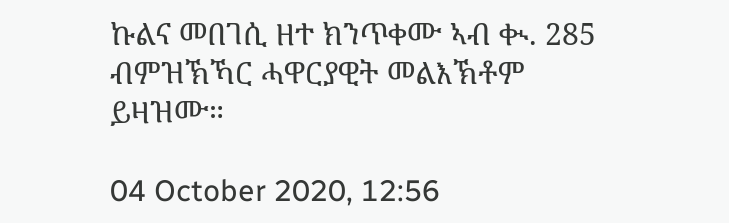ኩልና መበገሲ ዘተ ክንጥቀሙ ኣብ ቊ. 285 ብምዝኽኻር ሓዋርያዊት መልእኽቶም ይዛዝሙ።

04 October 2020, 12:56